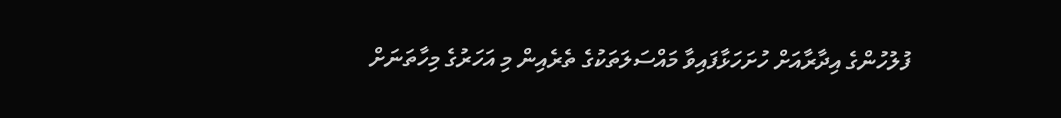ފުލުހުންގެ އިދާރާއަށް ހުށަހަޅާފައިވާ މައްސަލަތަކުގެ ތެރެއިން މި އަހަރުގެ މިހާތަނަށް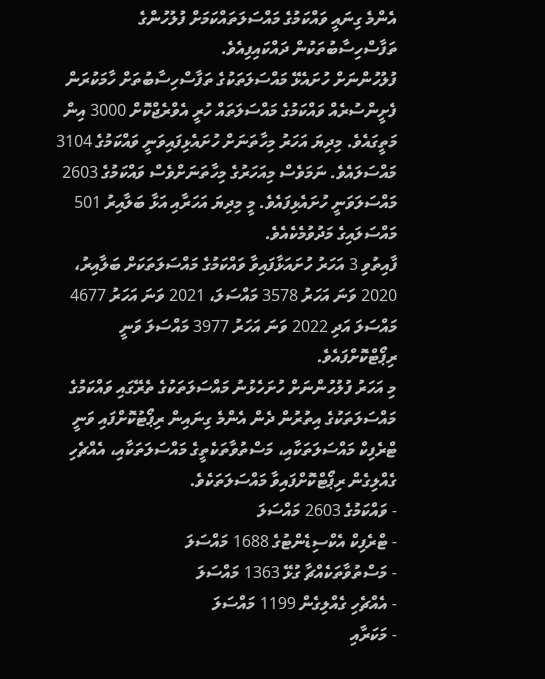އެންމެ ގިނައީ ވައްކަމުގެ މައްސަލަތައްކަމަށް ފުލުހުންގެ ތަފާސްހިސާބުތަކުން ދައްކައިފިއެވެ.
ފުލުހުންނަށް ހުށައެޅޭ މައްސަލަތަކުގެ ތަފާސްހިސާބުތަށް ހާމަކުރަން ފެށީންސުރެއް ވައްކަމުގެ މައްސަލަތައް ހުރީ އެވްރެޖްކޮށް 3000 އިން މަތީގައެވެ. މިދިޔަ އަހަރު މިހާތަނަށް ހުށައެޅިފައިވަނީ ވައްކަމުގެ 3104 މައްސަލައެވެ. ނަމަވެސް މިއަހަރުގެ މިހާތަނަށްވެސް ވައްކަމުގެ 2603 މައްސަލަވަނީ ހުށައެޅިފައެވެ. މީ މިދިޔަ އަހަރާއި އަޅާ ބަލާއިރު 501 މައްސަލައިގެ މަދުވުމެކެއެވެ.
ފާއިތުވި 3 އަހަރު ހުށައަޅާފައިވާ ވައްކަމުގެ މައްސަލަތަކަށް ބަލާއިރު، 2020 ވަނަ އަހަރު 3578 މައްސަލަ، 2021 ވަނަ އަހަރު 4677 މައްސަލަ އަދި 2022 ވަނަ އަހަރު 3977 މައްސަލަ ވަނީ ރިޕޯޓްކޮށްފައެވެ.
މި އަހަރު ފުލުހުންނަށް ހުށަހެޅުނު މައްސަލަތަކުގެ ތެރޭގައި ވައްކަމުގެ މައްސަލަތަކުގެ އިތުރުން ދެން އެންމެ ގިނައިން ރިޕޯޓުކޮށްފައި ވަނީ ޓްރެފިކް މައްސަލަތަކާއި، މަސްތުވާތަކެތީގެ މައްސަލަތަކާއި، އެއްޗެހި ގެއްލިގެން ރިޕޯޓްކޮށްފައިވާ މައްސަލަތަކެވެ.
- ވައްކަމުގެ 2603 މައްސަލަ
- ޓްރެފިކް އެކްސިޑެންޓުގެ 1688 މައްސަލަ
- މަސްތުވާތަކެއްޗާ ގުޅޭ 1363 މައްސަލަ
- އެއްޗެހި ގެއްލިގެން 1199 މައްސަލަ
- މަކަރާއި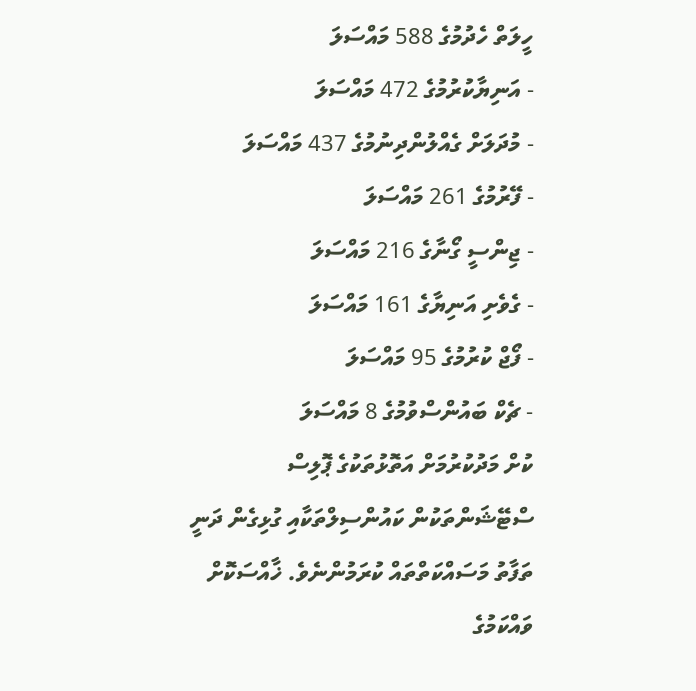ހީލަތް ހެދުމުގެ 588 މައްސަލަ
- އަނިޔާކުރުމުގެ 472 މައްސަލަ
- މުދަލަށް ގެއްލުންދިނުމުގެ 437 މައްސަލަ
- ފޭރުމުގެ 261 މައްސަލަ
- ޖިންސީ ގޯނާގެ 216 މައްސަލަ
- ގެވެށި އަނިޔާގެ 161 މައްސަލަ
- ފޯޖް ކުރުމުގެ 95 މައްސަލަ
- ޗެކް ބައުންސްވުމުގެ 8 މައްސަލަ
ކުށް މަދުކުރުމަށް އަތޮޅުތަކުގެ ޕޮލިސް ސްޓޭޝަންތަކުން ކައުންސިލްތަކާއި ގުޅިގެން ދަނީ ތަފާތު މަސައްކަތްތައް ކުރަމުންނެވެ. ޚާއްސަކޮށް ވައްކަމުގެ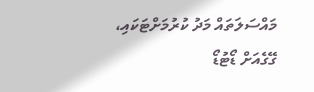މައްސަލަތައް މަދު ކުރުމަށްޓަކައި، ގޭގެއަށް ޑޯޓުޑޯ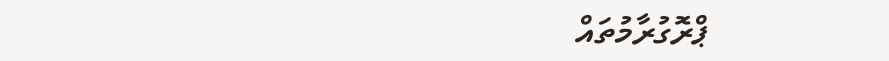ޕްރޮގުރާމުތައް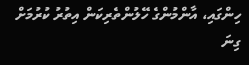ހިންގައި، އާންމުންގެ ހޭލުންތެރިކަން އިތުރު ކުރުމަށް ގިނަ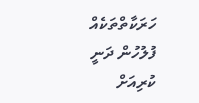ހަރަކާތްތަކެއް ފުލުހުން ދަނީ ކުރިއަށް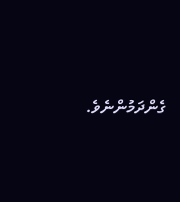ގެންދަމުންނެވެ.